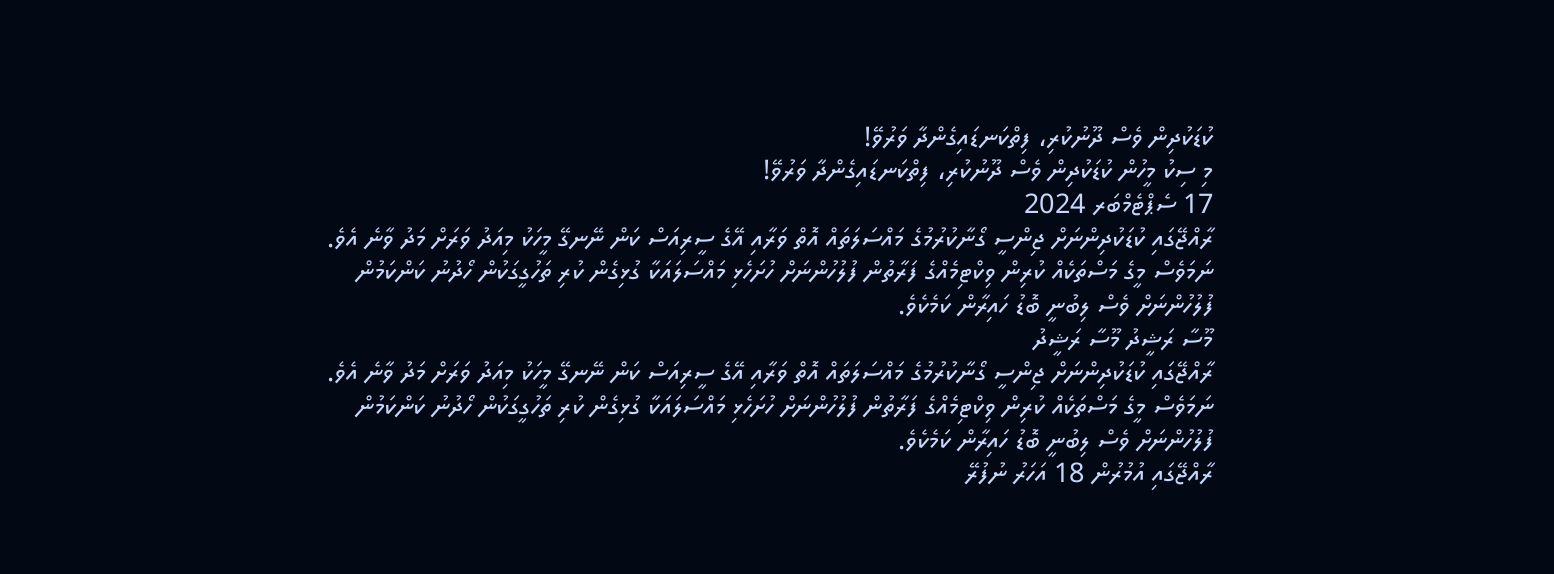ކުޑަކުދިން ވެސް ދޫނުކުރި، ފިތްކަނޑައިގެންދާ ވަރުވޭ!
މި ސިކު މީހުން ކުޑަކުދިން ވެސް ދޫނުކުރި، ފިތްކަނޑައިގެންދާ ވަރުވޭ!
17 ސެޕްޓެމްބަރ 2024
ރާއްޖޭގައި ކުޑަކުދިންނަށް ޖިންސީ ގޯނާކުރުމުގެ މައްސަލަތައް އޮތް ވަރާއި އޭގެ ސީރިއަސް ކަން ނޭނގޭ މީހަކު މިއަދު ވަރަށް މަދު ވާނެ އެވެ. ނަމަވެސް މީގެ މަސްތަކެއް ކުރިން ވިކްޓިމެއްގެ ފަރާތުން ފުލުހުންނަށް ހުށަހެޅި މައްސަލައަކާ ގުޅިގެން ކުރި ތަހުގީގަކުން ހޯދުނު ކަންކަމުން ފުލުހުންނަށް ވެސް ލިބުނީ ބޮޑު ހައިރާން ކަމެކެވެ.
މޫސާ ރަޝީދު މޫސާ ރަޝީދު
ރާއްޖޭގައި ކުޑަކުދިންނަށް ޖިންސީ ގޯނާކުރުމުގެ މައްސަލަތައް އޮތް ވަރާއި އޭގެ ސީރިއަސް ކަން ނޭނގޭ މީހަކު މިއަދު ވަރަށް މަދު ވާނެ އެވެ. ނަމަވެސް މީގެ މަސްތަކެއް ކުރިން ވިކްޓިމެއްގެ ފަރާތުން ފުލުހުންނަށް ހުށަހެޅި މައްސަލައަކާ ގުޅިގެން ކުރި ތަހުގީގަކުން ހޯދުނު ކަންކަމުން ފުލުހުންނަށް ވެސް ލިބުނީ ބޮޑު ހައިރާން ކަމެކެވެ.
ރާއްޖޭގައި އުމުރުން 18 އަހަރު ނުފުރޭ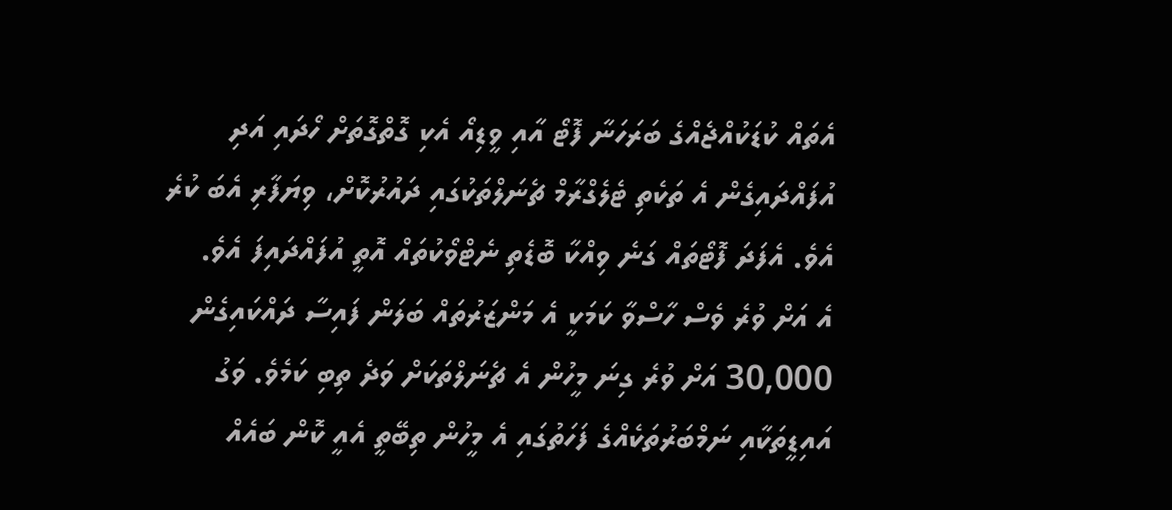އެތައް ކުޑަކުއްޖެއްގެ ބަރަހަނާ ފޮޓޯ އާއި ވީޑިއޯ އެކި ގޮތްގޮތަށް ހޯދައި އަދި އުފައްދައިގެން އެ ތަކެތި ޓެލެގްރާމް ޗެނަލްތަކުގައި ދައުރުކޮށް، ވިޔަފާރި އެބަ ކުރެ އެވެ. އެފަދަ ފޮޓޯތައް ގަނެ ވިއްކާ ބޮޑެތި ނެޓްވޯކުތައް އޮތީ އުފައްދައިފަ އެވެ.
އެ އަށް ވުރެ ވެސް ހާސްވާ ކަމަކީ އެ މަންޒަރުތައް ބަލަން ފައިސާ ދައްކައިގެން 30,000 އަށް ވުރެ ގިނަ މީހުން އެ ޗެނަލްތަކަށް ވަދެ ތިބި ކަމެވެ. ވަގު އައިޑީތަކާއި ނަމްބަރުތަކެއްގެ ފަހަތުގައި އެ މީހުން ތިބޭތީ އެއީ ކޮން ބައެއް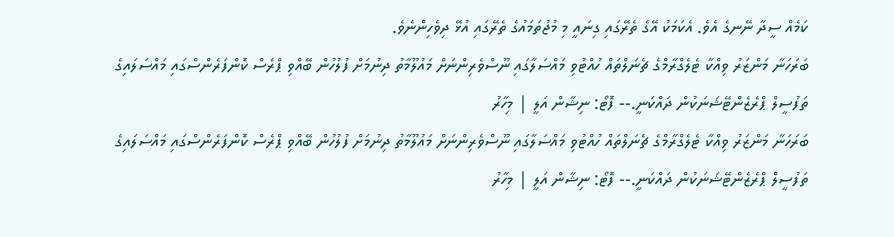ކަމެއް ސީދާ ނޭނގެ އެވެ. އެކަމަކު އޭގެ ތެރޭގައި ގިނައީ މި މުޖުތަމައުގެ ތެރޭގައި އުޅޭ ދިވެހިންނެވެ.
ބަރަހަނާ މަންޒަރު ވިއްކާ ޓެލެގްރާމްގެ ޗެނަލްތައް ހުއްޓުވި މައްސަލާގައި ނޫސްވެރިންނަށް މައުލޫމާތު ދިނުމަށް ފުލުހުން ބޭއްވި ޕްރެސް ކޮންފަރެންސްގައި މައްސަލައިގެ ތަފުސީލް ޕްރެޒެންޓޭޝަނަކުން ދައްކަނީ.-- ފޮޓޯ: ނިޝާން އަލީ | މިހާރު
ބަރަހަނާ މަންޒަރު ވިއްކާ ޓެލެގްރާމްގެ ޗެނަލްތައް ހުއްޓުވި މައްސަލާގައި ނޫސްވެރިންނަށް މައުލޫމާތު ދިނުމަށް ފުލުހުން ބޭއްވި ޕްރެސް ކޮންފަރެންސްގައި މައްސަލައިގެ ތަފުސީލް ޕްރެޒެންޓޭޝަނަކުން ދައްކަނީ.-- ފޮޓޯ: ނިޝާން އަލީ | މިހާރު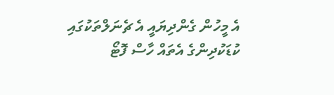އެ މީހުން ގެންދިޔައީ އެ ޗެނަލްތަކުގައި ކުޑަކުދިންގެ އެތައް ހާސް ފޮޓޯ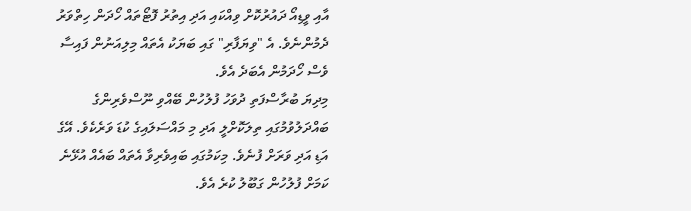އާއި ވީޑިއޯ ދައުރުކޮށް ވިއްކައި އަދި އިތުރު ފޮޓޯތައް ހޯދަން ހިތްވަރު ދެމުންނެވެ. އެ "ވިޔަފާރި" ގައި ބަޔަކު އެތައް މިލިއަނުން ފައިސާ ވެސް ހޯދަމުން އެބަދެ އެވެ.
މިދިޔަ ބުރާސްފަތި ދުވަހު ފުލުހުން ބޭއްވި ނޫސްވެރިންގެ ބައްދަލުވުމުގައި ތިލަކޮށްލީ އަދި މި މައްސަލައިގެ ކުޑަ ވަރެކެވެ. އޭގެ އަޑި އަދި ވަރަށް ފުނެވެ. މިކަމުގައި ބައިވެރިވާ އެތައް ބައެއް އުޅޭނެ ކަމަށް ފުލުހުން ގަބޫލު ކުރެ އެވެ.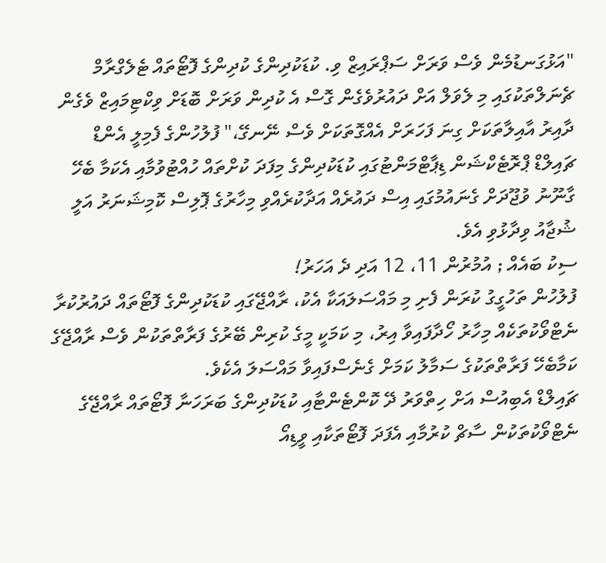"އަޅުގަނޑުމެން ވެސް ވަރަށް ސަޕްރައިޒް ވި. ކުޑަކުދިންގެ ކުދިންގެ ފޮޓޯތައް ޓެލެގްރާމް ޗެނަލްތަކުގައި މި ލެވަލް އަށް ދައުރުވެގެން ގޮސް އެ ކުދިން ވަރަށް ބޮޑަށް ވިކްޓިމައިޒް ވެގެން ދާއިރު އާއިލާތަކަށް ގިނަ ފަހަރަށް އެއްގޮތަކަށް ވެސް ނޭނގޭ،" ފުލުހުންގެ ފެމިލީ އެންޑް ޗައިލްޑް ޕްރޮޓެކްޝަން ޑިޕާޓްމަންޓުގައި ކުޑަކުދިންގެ މިފަދަ ކުށްތައް ހުއްޓުވުމާއި އެކަމާ ބެހޭ ގާނޫނު ވުޖޫދަށް ގެނައުމުގައި އިސް ދައުރެއް އަދާކުރެއްވި މިހާރުގެ ޕޮލިސް ކޮމިޝަނަރު އަލީ ޝުޖާއު ވިދާޅުވި އެވެ.
ސިކު ބައެއް ; އުމުރުން 11، 12 އަދި ދެ އަހަރު!
ފުލުހުން ތަހުގީގު ކުރަން ފެށި މި މައްސަލައަކާ އެކު، ރާއްޖޭގައި ކުޑަކުދިންގެ ފޮޓޯތައް ދައުރުކުރާ ނެޓްވޯކުތަކެއް މިހާރު ހޯދާފައިވާ އިރު، މި ކަމަކީ މީގެ ކުރިން ބޭރުގެ ފަރާތްތަކުން ވެސް ރާއްޖޭގެ ކަމާބެހޭ ފަރާތްތަކުގެ ސަމާލު ކަމަށް ގެނެސްފައިވާ މައްސަލަ އެކެވެ.
ޗައިލްޑް އެބިއުސް އަށް ހިތްވަރު ދޭ ކޮންޓެންޓާއި ކުޑަކުދިންގެ ބަރަހަނާ ފޮޓޯތައް ރާއްޖޭގެ ނެޓްވޯކުތަކުން ސާޗް ކުރުމާއި އެފަދަ ފޮޓޯތަކާއި ވީޑިއޯ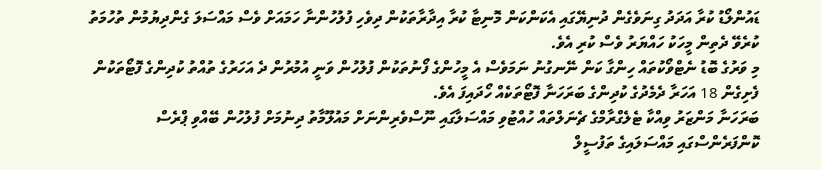ޑައުންލޯޑު ކުރާ އަދަދު ގިނަވެގެން ދުނިޔޭގައި އެކަންކަން މޮނިޓާ ކުރާ އިދާރާތަކުން ދިވެހި ފުލުހުންނާ ހަމައަށް ވެސް މައްސަލަ ގެންދިޔުމުން ތުހުމަތު ކުރެވޭ ދެތިން މީހަކު ހައްޔަރު ވެސް ކުރި އެވެ.
މި ވަރުގެ ބޮޑު ނެޓްވޯކުތައް ހިންގާ ކަން ނޭނގުނު ނަމަވެސް އެ މީހުންގެ ފޯނުތަކުން ފުލުހުން ވަނީ އުމުރުން ދެ އަހަރުގެ ތުއްތު ކުދިންގެ ފޮޓޯތަކުން ފެށިގެން 18 އަހަރާ ދެމެދުގެ ކުދިންގެ ބަރަހަނާ ފޮޓޯތަކެއް ހޯދައިފަ އެވެ.
ބަރަހަނާ މަންޒަރު ވިއްކާ ޓެލެގްރާމްގެ ޗެނަލްތައް ހުއްޓުވި މައްސަލާގައި ނޫސްވެރިންނަށް މައުލޫމާތު ދިނުމަށް ފުލުހުން ބޭއްވި ޕްރެސް ކޮންފަރެންސްގައި މައްސަލައިގެ ތަފުސީލް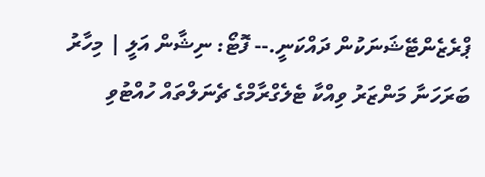ޕްރެޒެންޓޭޝަނަކުން ދައްކަނީ.-- ފޮޓޯ: ނިޝާން އަލީ | މިހާރު
ބަރަހަނާ މަންޒަރު ވިއްކާ ޓެލެގްރާމްގެ ޗެނަލްތައް ހުއްޓުވި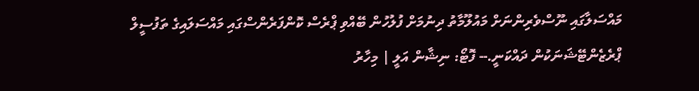މައްސަލާގައި ނޫސްވެރިންނަށް މައުލޫމާތު ދިނުމަށް ފުލުހުން ބޭއްވި ޕްރެސް ކޮންފަރެންސްގައި މައްސަލައިގެ ތަފުސީލް ޕްރެޒެންޓޭޝަނަކުން ދައްކަނީ.-- ފޮޓޯ: ނިޝާން އަލީ | މިހާރު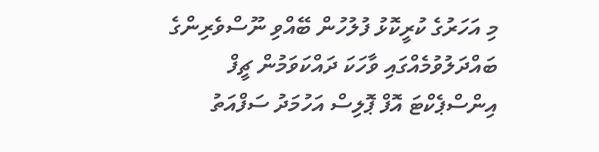މި އަހަރުގެ ކުރީކޮޅު ފުލުހުން ބޭއްވި ނޫސްވެރިންގެ ބައްދަލުވުމެއްގައި ވާހަކަ ދައްކަވަމުން ޗީފް އިންސްޕެކްޓަ އޮފް ޕޮލިސް އަހުމަދު ސަފްއަތު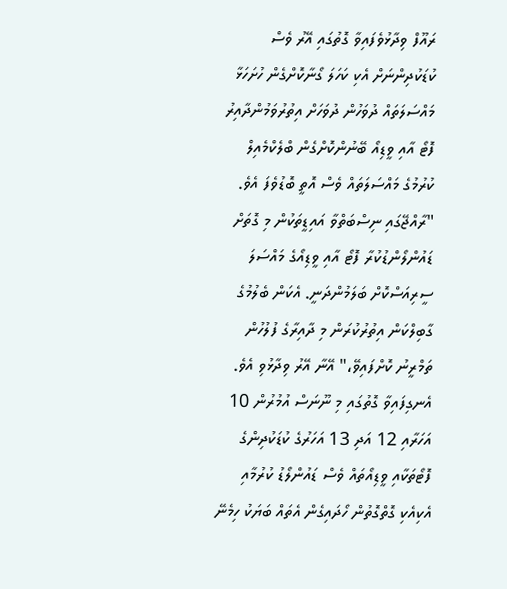ރައޫފް ވިދާޅުވެފައިވާ ގޮތުގައި އޭރު ވެސް ކުޑަކުދިންނަށް އެކި ކަހަލަ ގޯނާކޮށްގެން ހުށަހަޅާ މައްސަލަތައް ދުވަހުން ދުވަހަށް އިތުރުވަމުންދާއިރު ފޮޓޯ އާއި ވީޑިއޯ ބޭނުންކޮށްގެން ބްލެކްމެއިލް ކުރުމުގެ މައްސަލަތައް ވެސް އޮތީ ބޮޑުވެފަ އެވެ.
"ރާއްޖޭގައި ނިސްބަތްވާ އައިޑީތަކުން މި ގޮތަށް ޑައުންލޯންޑުކުރާ ފޮޓޯ އާއި ވީޑިއޯގެ މައްސަލަ ސީރިއަސްކޮށް ބަލަމުންދަނީ. އެކަން ބެލުމުގެ ގާބިލްކަން އިތުރުކުރަން މި ދާއިރާގެ ފުލުހުން ތަމްރީނު ކޮށްފައިވޭ،" އޭނާ އޭރު ވިދާޅުވި އެވެ.
އެނގިފައިވާ ގޮތުގައި މި ނޫނަސް އުމުރުން 10 އަހަރާއި 12 އަދި 13 އަހަރުގެ ކުޑަކުދިންގެ ފޮޓޯތަކާއި ވީޑިއޯތައް ވެސް ޑައުންލޯޑު ކުރުމާއި އެކިއެކި ގޮތްގޮތުން ހޯދައިގެން އެތައް ބަޔަކު ހިމެނޭ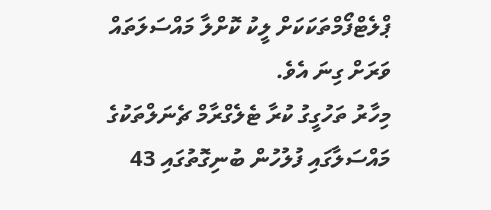ޕްލެޓްފޯމްތަކަކަށް ލީކު ކޮށްލާ މައްސަލަތައް ވަރަށް ގިނަ އެވެ.
މިހާރު ތަހުގީގު ކުރާ ޓެލެގްރާމް ޗެނަލްތަކުގެ މައްސަލާގައި ފުލުހުން ބުނިގޮތުގައި 43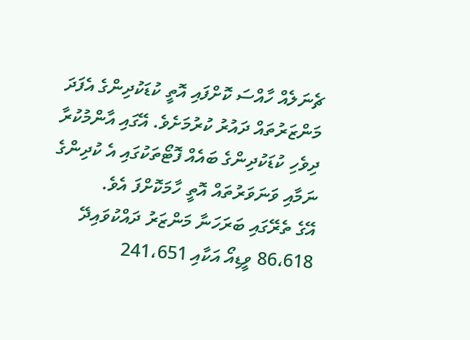ޗެނަލެއް ހާއްސަ ކޮށްފައި އޮތީ ކުޑަކުދިންގެ އެފަދަ މަންޒަރުތައް ދައުރު ކުރުމަށެވެ. އޭގައި އާންމުކުރާ ދިވެހި ކުޑަކުދިންގެ ބައެއް ފޮޓޯތަކުގައި އެ ކުދިންގެ ނަމާއި ވަނަވަރުތައް އޮތީ ހާމަކޮށްފަ އެވެ.
އޭގެ ތެރޭގައި ބަރަހަނާ މަންޒަރު ދައްކުވައިދޭ 86،618 ވީޑިއޯ އަކާއި 241،651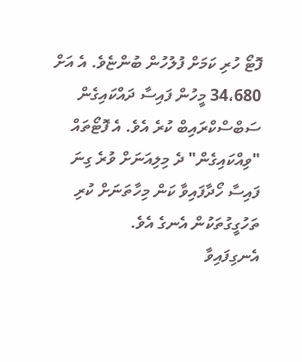ފޮޓޯ ހުރި ކަމަށް ފުލުހުން ބުންޏެވެ. އެ އަށް 34،680 މީހުން ފައިސާ ދައްކައިގެން ސަބްސްކްރައިބް ކުރެ އެވެ. އެ ފޮޓޯތައް "ވިއްކައިގެން" ދެ މިލިއަނަށް ވުރެ ގިނަ ފައިސާ ހޯދާފައިވާ ކަން މިހާތަނަށް ކުރި ތަހުގީގުތަކުން އެނގެ އެވެ.
އެނގިފައިވާ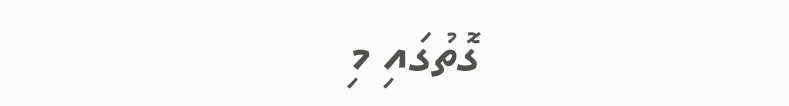ގޮތުގައި މި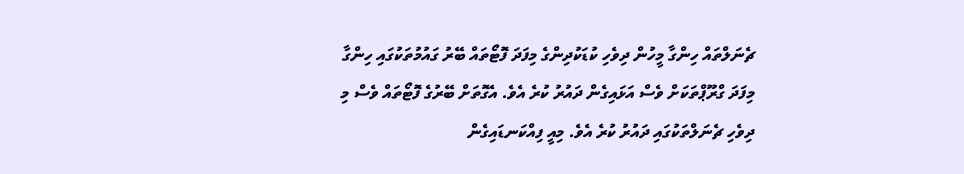ޗެނަލްތައް ހިންގާ މީހުން ދިވެހި ކުޑަކުދިންގެ މިފަދަ ފޮޓޯތައް ބޭރު ގައުމުތަކުގައި ހިންގާ މިފަދަ ގްރޫޕްތަކަށް ވެސް އަޅައިގެން ދައުރު ކުރެ އެވެ. އެގޮތަށް ބޭރުގެ ފޮޓޯތައް ވެސް މި ދިވެހި ޗެނަލްތަކުގައި ދައުރު ކުރެ އެވެ. މިއީ ފިއްކަނޑައިގެން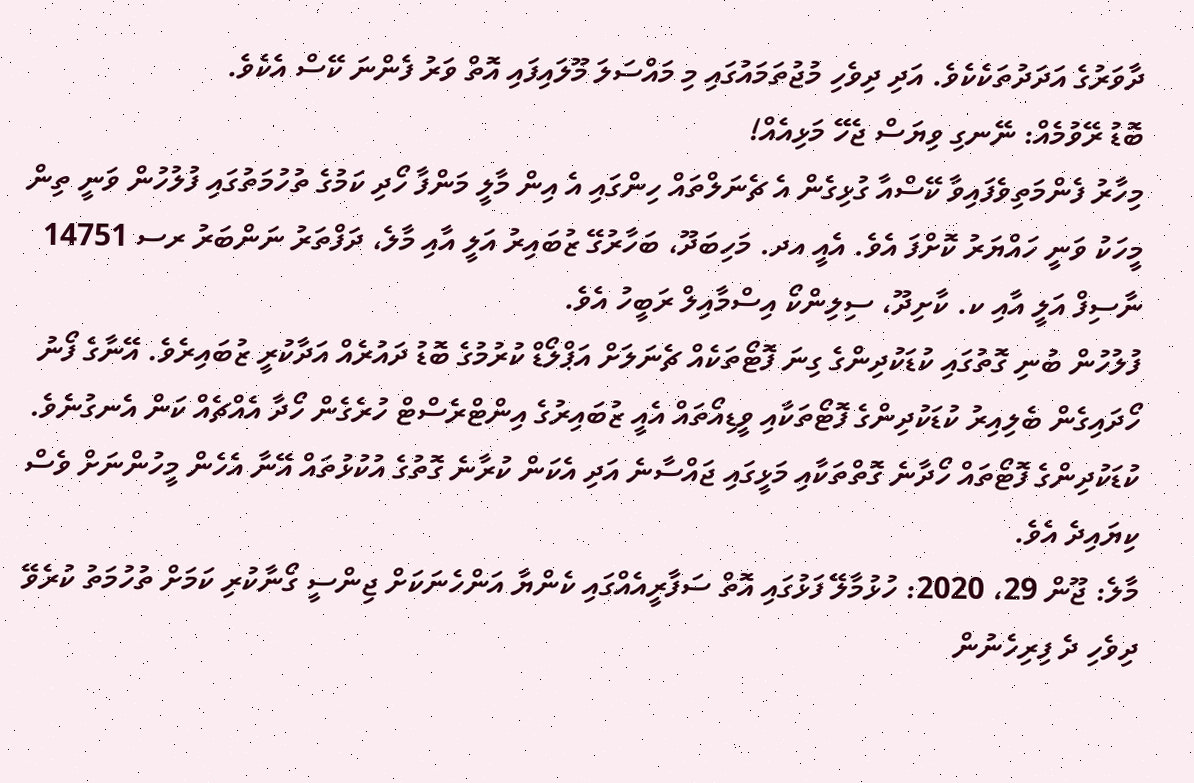ދާވަރުގެ އަދަދުތަކެކެވެ. އަދި ދިވެހި މުޖުތަމައުގައި މި މައްސަލަ މޫލައިފައި އޮތް ވަރު ފެންނަ ކޭސް އެކެވެ.
ބޮޑު ރޭވުމެއް: ނޭނގި ވިޔަސް ޖެހޭ މަޅިއެއް!
މިހާރު ފެންމަތިވެފައިވާ ކޭސްއާ ގުޅިގެން އެ ޗެނަލްތައް ހިންގައި އެ އިން މާލީ މަންފާ ހޯދި ކަމުގެ ތުހުމަތުގައި ފުލުހުން ވަނީ ތިން މީހަކު ވަނީ ހައްޔަރު ކޮށްފަ އެވެ. އެއީ އދ. މަހިބަދޫ، ބަހާރުގޭ ޒުބައިރު އަލީ އާއި މާލެ، ދަފްތަރު ނަންބަރު ރސ 14751 ނާސިފް އަލީ އާއި ކ. ކާށިދޫ، ސިލިންކޯ އިސްމާއިލް ރަބީހު އެވެ.
ފުލުހުން ބުނި ގޮތުގައި ކުޑަކުދިންގެ ގިނަ ފޮޓޯތަކެއް ޗެނަލަށް އަޕްލޯޑް ކުރުމުގެ ބޮޑު ދައުރެއް އަދާކުރީ ޒުބައިރެވެ. އޭނާގެ ފޯނު ހޯދައިގެން ބެލިއިރު ކުޑަކުދިންގެ ފޮޓޯތަކާއި ވީޑިއޯތައް އެއީ ޒުބައިރުގެ އިންޓްރެސްޓް ހުރެގެން ހޯދާ އެއްޗެއް ކަން އެނގުނެވެ. ކުޑަކުދިންގެ ފޮޓޯތައް ހޯދާނެ ގޮތްތަކާއި މަޅީގައި ޖައްސާނެ އަދި އެކަން ކުރާނެ ގޮތުގެ އުކުޅުތައް އޭނާ އެހެން މީހުންނަށް ވެސް ކިޔައިދެ އެވެ.
މާލެ: ޖޫން 29، 2020: ހުޅުމާލޭ ފަޅުގައި އޮތް ސަފާރީއެއްގައި ކެންޔާ އަންހެނަކަށް ޖިންސީ ގޯނާކުރި ކަމަށް ތުހުމަތު ކުރެވޭ ދިވެހި ދެ ފިރިހެނުން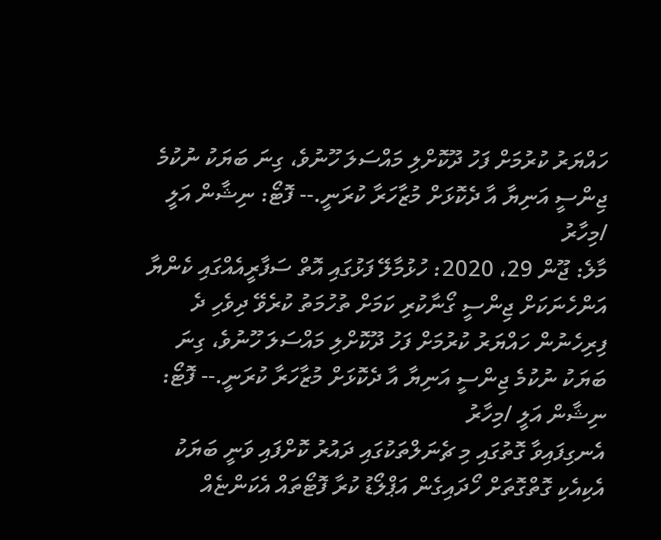ހައްޔަރު ކުރުމަށް ފަހު ދޫކޮށްލި މައްސަލަ ހޫނުވެ، ގިނަ ބަޔަކު ނުކުމެ ޖިންސީ އަނިޔާ އާ ދެކޮޅަށް މުޒާހަރާ ކުރަނީ.-- ފޮޓޯ: ނިޝާން އަލީ /މިހާރު
މާލެ: ޖޫން 29، 2020: ހުޅުމާލޭ ފަޅުގައި އޮތް ސަފާރީއެއްގައި ކެންޔާ އަންހެނަކަށް ޖިންސީ ގޯނާކުރި ކަމަށް ތުހުމަތު ކުރެވޭ ދިވެހި ދެ ފިރިހެނުން ހައްޔަރު ކުރުމަށް ފަހު ދޫކޮށްލި މައްސަލަ ހޫނުވެ، ގިނަ ބަޔަކު ނުކުމެ ޖިންސީ އަނިޔާ އާ ދެކޮޅަށް މުޒާހަރާ ކުރަނީ.-- ފޮޓޯ: ނިޝާން އަލީ /މިހާރު
އެނގިފައިވާ ގޮތުގައި މި ޗެނަލްތަކުގައި ދައުރު ކޮށްފައި ވަނީ ބަޔަކު އެކިއެކި ގޮތްގޮތަށް ހޯދައިގެން އަޕްލޯޑު ކުރާ ފޮޓޯތައް އެކަންޏެއް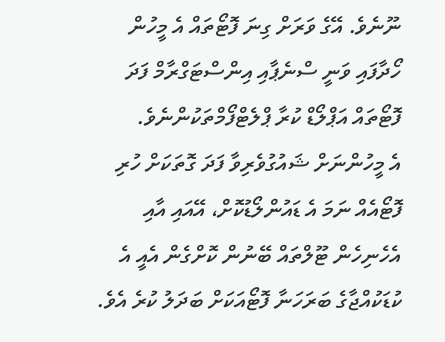ނޫނެވެ. އޭގެ ވަރަށް ގިނަ ފޮޓޯތައް އެ މީހުން ހޯދާފައި ވަނީ ސްނެޕާއި އިންސްޓަގްރާމް ފަދަ ފޮޓޯތައް އަޕްލޯޑް ކުރާ ޕްލެޓްފޯމްތަކުންނެވެ.
އެ މީހުންނަށް ޝައުގުވެރިވާ ފަދަ ގޮތަކަށް ހުރި ފޮޓޯއެއް ނަމަ އެ ޑައުންލޯޑުކޮށް، އޭއައި އާއި އެހެނިހެން ޓޫލްތައް ބޭނުން ކޮށްގެން އެއީ އެ ކުޑަކުއްޖާގެ ބަރަހަނާ ފޮޓޯއަކަށް ބަދަލު ކުރެ އެވެ.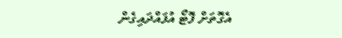އެގޮތަށް ފޮޓޯ އުފައްދައިގެން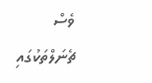ވެސް ޗެނަލްތަކުގައި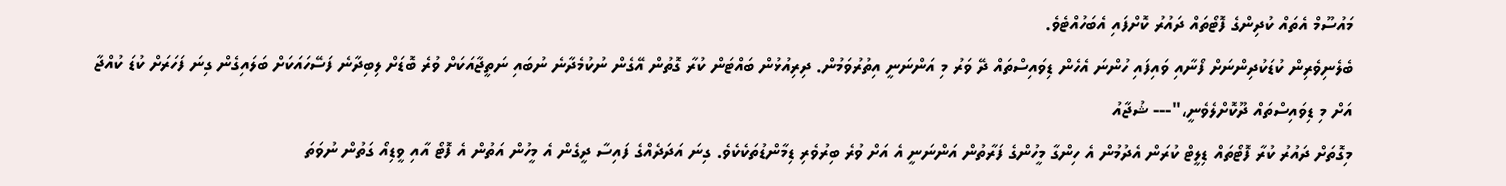މައުސޫމް އެތައް ކުދިންގެ ފޮޓޯތައް ދައުރު ކޮށްފައި އެބަހުއްޓެވެ.
ބެލެނިވެރިން ކުޑަކުދިންނަށް ފޯނާއި ވައިފައި ހުންނަ އެހެން ޑިވައިސްތައް ދޭ ވަރު މި އަންނަނީ އިތުރުވަމުން. ދިރިއުޅުން ބައްޓަން ކުރާ ގޮތުން އޭގެން ނުކުމެދާނެ ނުބައި ނަތީޖާއަކަށް ވުރެ ބޮޑަށް ލިބިދާނެ ފަސޭހައަކަށް ބަލައިގެން ގިނަ ފަހަރަށް ކުޑަ ކުއްޖާ އަށް މި ޑިވައިސްތައް ދޫކޮށްލެވެނީ،"--- ޝުޖާއު
މިގޮތަށް ދައުރު ކުރާ ފޮޓޯތައް ޑިލީޓް ކުރަން އެދުމުން އެ ހިންގާ މީހުންގެ ފަރާތުން އަންނަނީ އެ އަށް ވުރެ ބިރުވެރި ޑިމާންޑުތަކެކެވެ. ގިނަ އަދަދެއްގެ ފައިސާ ދީގެން އެ މީހުން އަތުން އެ ފޮޓޯ އާއި ވީޑިއޯ ގަތުން ނުވަތަ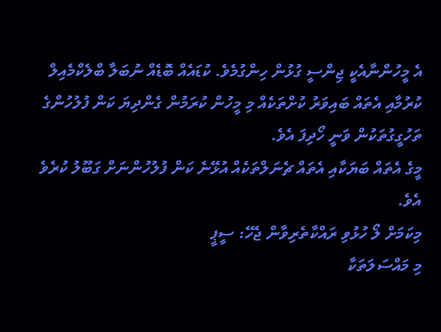އެ މީހުންނާއެކީ ޖިންސީ ގުޅުން ހިންގުމެވެ. ކުޑައެއް ބޮޑެއް ނުބަލާ ބްލެކްމެއިލް ކުރުމާއި އެތައް ބައިވަރު ކުށްތަކެއް މި މީހުން ކުރަމުން ގެންދިޔަ ކަން ފުލުހުންގެ ތަހުގީގުތަކުން ވަނީ ހޯދިފަ އެވެ.
މީގެ އެތައް ބަޔަކާއި އެތައް ޗެނަލްތަކެއް އުޅޭނެ ކަން ފުލުހުންނަށް ގަބޫލު ކުރެވެ އެވެ.
މިކަމަށް ލޯ ހުޅުވި ރައްކާތެރިވާން ޖެހޭ: ސީޕީ
މި މައްސަލަތަކާ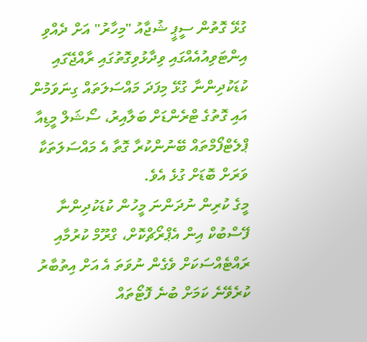ގުޅޭ ގޮތުން ސީޕީ ޝުޖާއު "މިހާރު" އަށް ދެއްވި އިންޓަވިއުއެއްގައި ވިދާޅުވިގޮތުގައި ރާއްޖޭގައި ކުޑަކުދިންނާ ގުޅޭ މިފަދަ މައްސަލަތައް ގިނަވަމުން އައި ގޮތުގެ ޓްރެންޑަށް ބަލާއިރު، ސޯޝަލް މީޑިއާ ޕްލެޓްފޯމްތައް ބޭނުންކުރާ ގޮތާ އެ މައްސަލަތަކާ ވަރަށް ބޮޑަށް ގުޅެ އެވެ.
މީގެ ކުރިން ނުދަންނަ މީހުން ކުޑަކުދިންނާ ފޭސްބުކް އިން އެޕްރޯޗްކޮށް، ގްރޫމް ކުރުމާއި ރައްޓެއްސަކަށް ވެގެން ނުވަތަ އެ އަށް އިތުބާރު ކުރެވޭނެ ކަމަށް ބުނެ ފޮޓޯތައް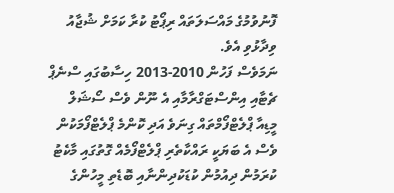ފޮނުވުމުގެ މައްސަލަތައް ރިޕޯޓު ކުރާ ކަމަށް ޝުޖާއު ވިދާޅުވި އެވެ.
ނަމަވެސް ފަހުން 2010-2013 ހިސާބުގައި ސްނެޕް ޗެޓާއި އިންސްޓަގްރާމާއި އެ ނޫން ވެސް ސޯޝަލް މީޑިއާ ޕްލެޓްފޯމްތައް ގިނަވެ އަދި ކޮންމެ ޕްލެޓްފޯމަކުން ވެސް އެ ބަޔަކީ ރައްކާތެރި ޕްލެޓްފޯމެއް ގޮތުގައި މާކެޓު ކުރަމުން ދިއުމުން ކުޑަކުދިންނާއި ބޮޑެތި މީހުންގެ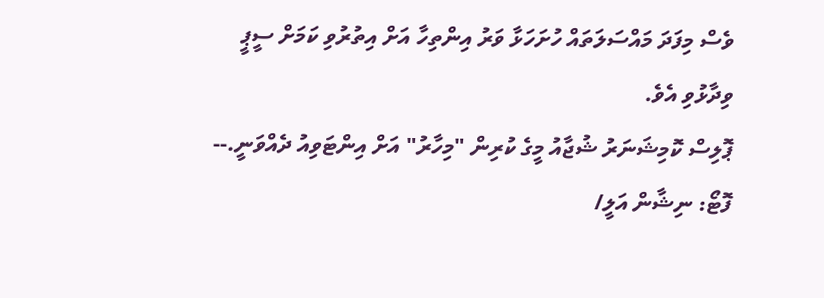ވެސް މިފަދަ މައްސަލަތައް ހުށަހަޅާ ވަރު އިންތިހާ އަށް އިތުރުވި ކަމަށް ސީޕީ ވިދާޅުވި އެވެ.
ޕޮލިސް ކޮމިޝަނަރު ޝުޖާއު މީގެ ކުރިން "މިހާރު" އަށް އިންޓަވިއު ދެއްވަނީ.-- ފޮޓޯ: ނިޝާން އަލީ/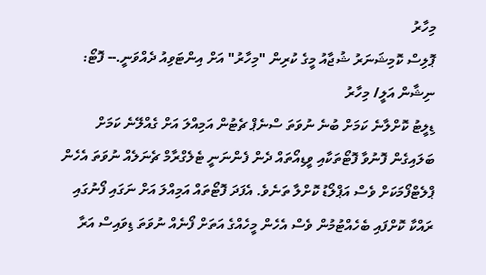މިހާރު
ޕޮލިސް ކޮމިޝަނަރު ޝުޖާއު މީގެ ކުރިން "މިހާރު" އަށް އިންޓަވިއު ދެއްވަނީ.-- ފޮޓޯ: ނިޝާން އަލީ/ މިހާރު
ޑިލީޓު ކޮށްލާނެ ކަމަށް ބުނެ ނުވަތަ ސްނެޕް ޗެޓުން އަމިއްލަ އަށް ގެއްލޭނެ ކަމަށް ބަލައިގެން ފޮނުވާ ފޮޓޯތަކާއި ވީޑިއޯތައް ދެން ފެންނަނީ ޓެލެގްރާމް ޗެނަލެއް ނުވަތަ އެހެން ޕްލެޓްފޯމަކަށް ވެސް އަޕްލޯޑު ކޮށްލާ ތަނެވެ. އެފަދަ ފޮޓޯތައް އަމިއްލަ އަށް ނަގައި ފޯނުގައި ރައްކާ ކޮށްފައި ބެހެއްޓުމުން ވެސް އެހެން މީހެއްގެ އަތަށް ފޯނެއް ނުވަތަ ޑިވައިސް އަރާ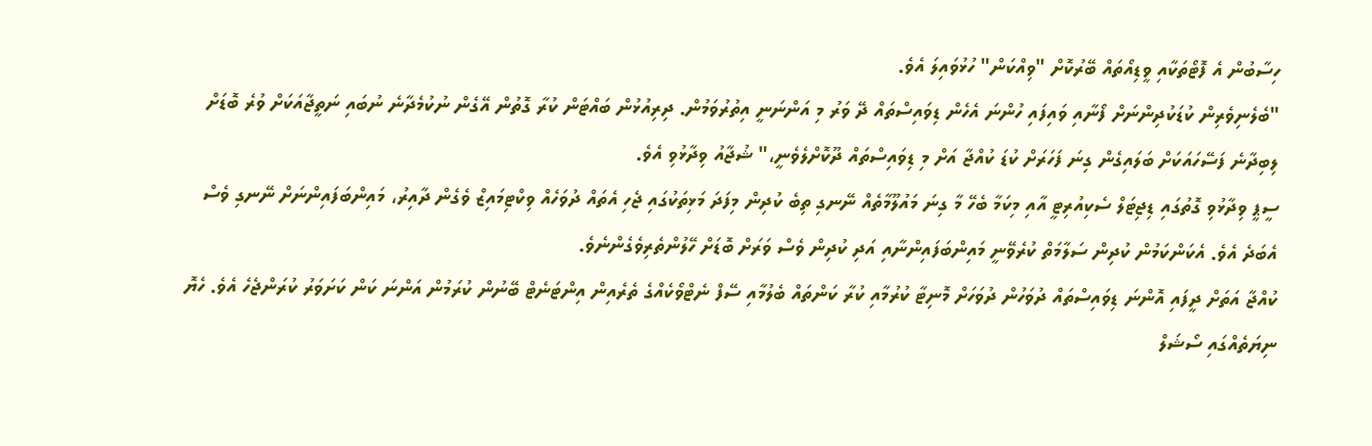ހިސާބުން އެ ފޮޓޯތަކާއި ވީޑިއޯތައް ބޭރުކޮށް "ވިއްކަން" ހުޅުވައިލަ އެވެ.
"ބެލެނިވެރިން ކުޑަކުދިންނަށް ފޯނާއި ވައިފައި ހުންނަ އެހެން ޑިވައިސްތައް ދޭ ވަރު މި އަންނަނީ އިތުރުވަމުން. ދިރިއުޅުން ބައްޓަން ކުރާ ގޮތުން އޭގެން ނުކުމެދާނެ ނުބައި ނަތީޖާއަކަށް ވުރެ ބޮޑަށް ލިބިދާނެ ފަސޭހައަކަށް ބަލައިގެން ގިނަ ފަހަރަށް ކުޑަ ކުއްޖާ އަށް މި ޑިވައިސްތައް ދޫކޮށްލެވެނީ،" ޝުޖާއު ވިދާޅުވި އެވެ.
ސީޕީ ވިދާޅުވި ގޮތުގައި ޑިޖިޓަލް ސެކިއުރިޓީ އާއި މިކަމާ ބެހޭ މާ ގިނަ މައުލޫމާތެއް ނޭނގި ތިބެ ކުދިން މިފަދަ މަޅިތަކުގައި ޖެހި އެތައް ދުވަހެއް ވިކްޓިމައިޒް ވެގެން ދާއިރު، މައިންބަފައިންނަށް ނޭނގި ވެސް އެބަދެ އެވެ. އެކަންކަމުން ކުދިން ސަލާމަތް ކުރެވޭނީ މައިންބަފައިންނާއި އަދި ކުދިން ވެސް ވަރަށް ބޮޑަށް ހޭލުންތެރިވެގެންނެވެ.
ކުއްޖާ އަތަށް ދީފައި އޮންނަ ޑިވައިސްތައް ދުވަހުން ދުވަހަށް މޮނިޓާ ކުރުމާއި ކުރާ ކަންތައް ބެލުމާއި ސޭފް ނެޓްވޯކެއްގެ ތެރެއިން އިންޓަނެޓް ބޭނުން ކުރަމުން އަންނަ ކަން ކަށަވަރު ކުރަންޖެހެ އެވެ. ހެޔޮ ނިޔަތެއްގައި ސޯޝަލް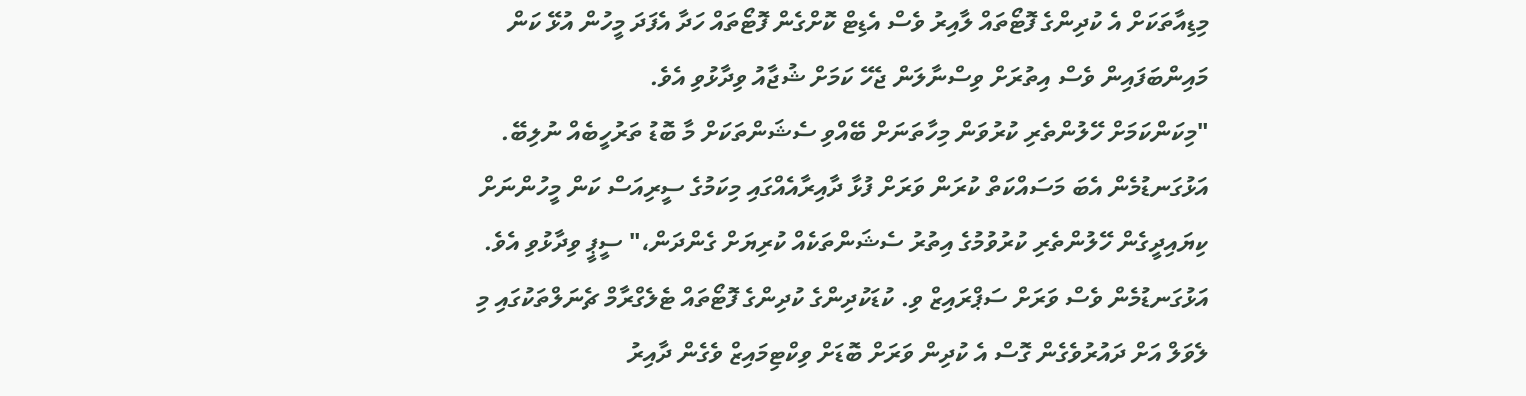މިޑިއާތަކަށް އެ ކުދިންގެ ފޮޓޯތައް ލާއިރު ވެސް އެޑިޓް ކޮށްގެން ފޮޓޯތައް ހަދާ އެފަދަ މީހުން އުޅޭ ކަން މައިންބަފައިން ވެސް އިތުރަށް ވިސްނާލަން ޖެހޭ ކަމަށް ޝުޖާއު ވިދާޅުވި އެވެ.
"މިކަންކަމަށް ހޭލުންތެރި ކުރުވަން މިހާތަނަށް ބޭއްވި ސެޝަންތަކަށް މާ ބޮޑު ތަރުހީބެއް ނުލިބޭ. އަޅުގަނޑުމެން އެބަ މަސައްކަތް ކުރަން ވަރަށް ފުޅާ ދާއިރާއެއްގައި މިކަމުގެ ސީރިއަސް ކަން މީހުންނަށް ކިޔައިދީގެން ހޭލުންތެރި ކުރުވުމުގެ އިތުރު ސެޝަންތަކެއް ކުރިޔަށް ގެންދަން،" ސީޕީ ވިދާޅުވި އެވެ.
އަޅުގަނޑުމެން ވެސް ވަރަށް ސަޕްރައިޒް ވި. ކުޑަކުދިންގެ ކުދިންގެ ފޮޓޯތައް ޓެލެގްރާމް ޗެނަލްތަކުގައި މި ލެވަލް އަށް ދައުރުވެގެން ގޮސް އެ ކުދިން ވަރަށް ބޮޑަށް ވިކްޓިމައިޒް ވެގެން ދާއިރު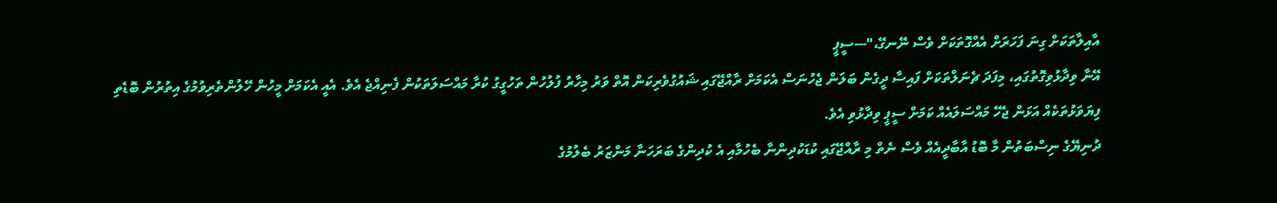އާއިލާތަކަށް ގިނަ ފަހަރަށް އެއްގޮތަކަށް ވެސް ނޭނގޭ،"---ސީޕީ
އޭނާ ވިދާޅުވިގޮތުގައި، މިފަދަ ޗެނަލްތަކަށް ފައިސާ ދީގެން ބަލަން ޖެހުނަސް އެކަމަށް ރާއްޖޭގައި ޝައުގުވެރިކަން އޮތް ވަރު މިހާރު ފުލުހުން ތަހުގީގު ކުރާ މައްސަލަތަކުން ފެނިއްޖެ އެވެ. އެއީ އެކަމަށް މީހުން ހޭލުންތެރިވުމުގެ އިތުރުން ބޮޑެތި ފިޔަވަޅުތަކެއް އަޅަން ޖެހޭ މައްސަލައެއް ކަމަށް ސީޕީ ވިދާޅުވި އެވެ.
ދުނިޔޭގެ ނިސްބަތުން މާ ބޮޑު އާބާދީއެއް ވެސް ނެތް މި ރާއްޖޭގައި ކުޑަކުދިންނާ ބެހުމާއި އެ ކުދިންގެ ބަރަހަނާ މަންޒަރު ބެލުމުގެ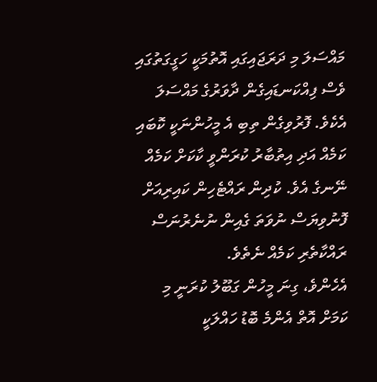މައްސަލަ މި ދަރަޖައިގައި އޮތުމަކީ ހަގީގަތުގައި ވެސް ފިއްކަނޑައިގެން ދާވަރުގެ މައްސަލަ އެކެވެ. ފޮރުވިގެން ތިބި އެ މީހުންނަކީ ކޮބައި ކަމެއް އަދި އިތުބާރު ކުރަންވީ ކާކަށް ކަމެއް ނޭނގެ އެވެ. ކުދިން ރައްޓެހިން ކައިރިއަށް ފޮނުވިޔަސް ނުވަތަ ގެއިން ނުނެރުނަސް ރައްކާތެރި ކަމެއް ނެތެވެ.
އެހެންވެ، ގިނަ މީހުން ގަބޫލު ކުރަނީ މި ކަމަށް އޮތް އެންމެ ބޮޑު ހައްލަކީ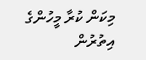މިކަން ކުރާ މީހުންގެ އިތުރުން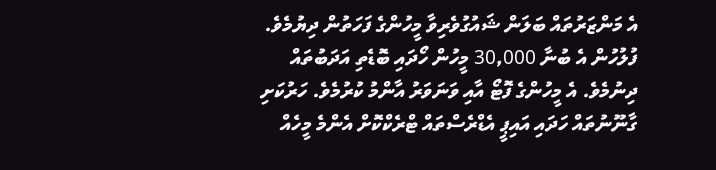އެ މަންޒަރުތައް ބަލަން ޝައުގުވެރިވާ މީހުންގެ ފަހަތުން ދިޔުމެވެ. ފުލުހުން އެ ބުނާ 30,000 މީހުން ހޯދައި ބޮޑެތި އަދަބުތައް ދިނުމެވެ. އެ މީހުންގެ ފޮޓޯ އާއި ވަނަވަރު އާންމު ކުރުމެވެ. ހަރުކަށި ގާނޫނުތައް ހަދައި އައިޕީ އެޑްރެސްތައް ޓްރެކްކޮށް އެންމެ މީހެއް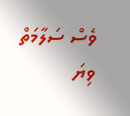ވެސް ސަލާމަތް ވިޔަ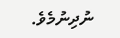ނުދިނުމެވެ.